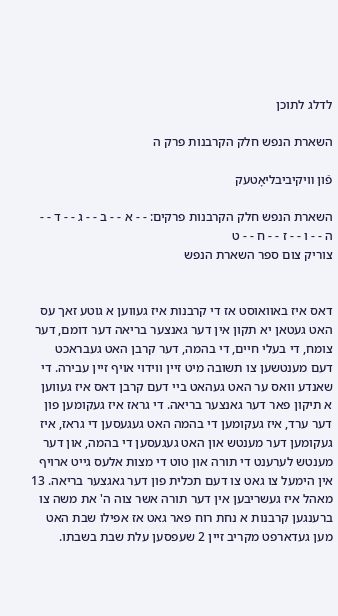לדלג לתוכן

השארת הנפש חלק הקרבנות פרק ה

פֿון װיקיביבליאָטעק

השארת הנפש חלק הקרבנות פרקים: - - א - - ב - - ג - - ד - - ה - - ו - - ז - - ח - - ט
צוריק צום ספר השארת הנפש


דאס איז באוואוסט אז די קרבנות איז געווען א גוטע זאך עס האט געטאן יא תקון אין דער גאנצער בריאה דער דומם, דער צומח, די בעלי חיים, די בהמה, דער קרבן האט געבראכט דעם מענטשען צו תשובה מיט זיין ווידוי אויף זיין עבירה. די שאנדע וואס ער האט געהאט ביי דעם קרבן דאס איז געווען א תיקון פאר דער גאנצער בריאה. די גראז איז געקומען פון דער ערד, איז געקומען די בהמה האט געגעסען די גראז, איז געקומען דער מענטש און האט געגעסען די בהמה, און דער מענטש לערענט די תורה און טוט די מצות אלעס גייט ארויף אין הימעל צו גאט צו דעם תכלית פון דער גאגצער בריאה. 13 מאהל איז געשריבען אין דער תורה אשר צוה ה' את משה צו ברענגען קרבנות א נחת רוח פאר גאט אז אפילו שבת האט מען געדארפט מקריב זיין 2 שעפסען עלת שבת בשבתו.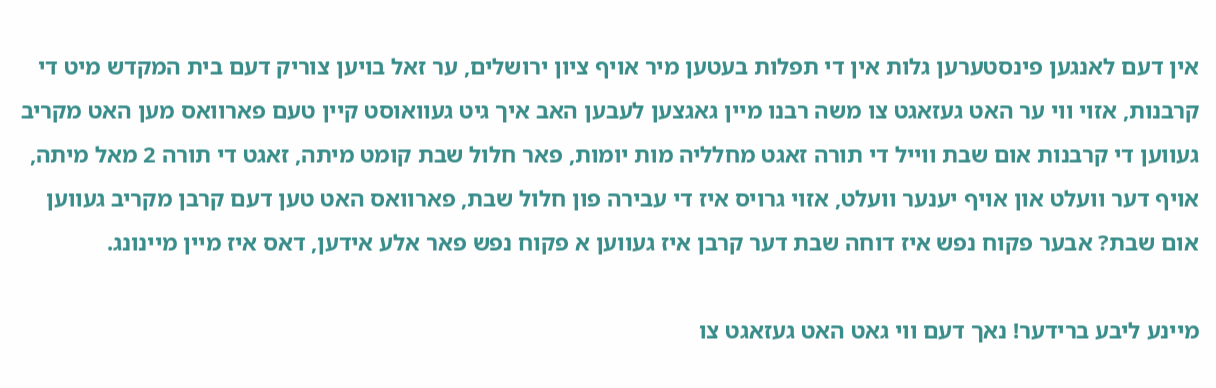אין דעם לאנגען פינסטערען גלות אין די תפלות בעטען מיר אויף ציון ירושלים, ער זאל בויען צוריק דעם בית המקדש מיט די קרבנות, אזוי ווי ער האט געזאגט צו משה רבנו מיין גאגצען לעבען האב איך גיט געוואוסט קיין טעם פארוואס מען האט מקריב געווען די קרבנות אום שבת ווייל די תורה זאגט מחלליה מות יומות, פאר חלול שבת קומט מיתה, זאגט די תורה 2 מאל מיתה, אויף דער וועלט און אויף יענער וועלט, אזוי גרויס איז די עבירה פון חלול שבת, פארוואס האט טען דעם קרבן מקריב געווען אום שבת? אבער פקוח נפש איז דוחה שבת דער קרבן איז געווען א פקוח נפש פאר אלע אידען, דאס איז מיין מיינונג.

מיינע ליבע ברידער! נאך דעם ווי גאט האט געזאגט צו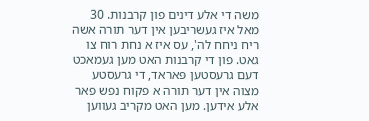משה די אלע דינים פון קרבנות. 30 מאל איז געשריבען אין דער תורה אשה ריח ניחח לה', עס איז א נחת רוח צו גאט. פון די קרבנות האט מען געמאכט דעם גרעסטען פּאראד, די גרעסטע מצוה אין דער תורה א פקוח נפש פאר אלע אידען. מען האט מקריב געווען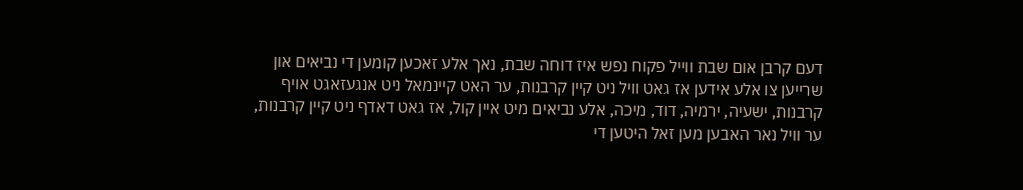דעם קרבן אום שבת ווייל פקוח נפש איז דוחה שבת, נאך אלע זאכען קומען די נביאים און שרייען צו אלע אידען אז גאט וויל ניט קיין קרבנות, ער האט קיינמאל ניט אנגעזאגט אויף קרבנות, ישעיה, ירמיה, דוד, מיכה, אלע נביאים מיט איין קול, אז גאט דאדף ניט קיין קרבנות, ער וויל נאר האבען מען זאל היטען די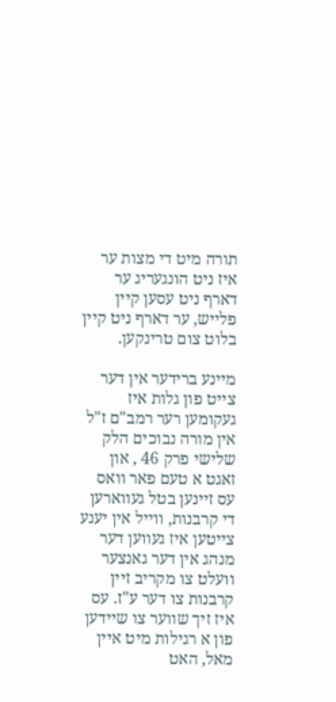תורה מיט די מצות ער איז ניט הונגעריג ער דארף ניט עסען קיין פלייש, ער דארף ניט קיין בלוט צום טרינקען.

מיינע ברידער אין דער צייט פון גלות איז געקומען רער רמב"ם ז"ל אין מורה נבוכים הלק שלישי פרק 46 , און זאגט א טעם פאר וואס עס זיינען בטל געווארען די קרבנות, ווייל אין יענע צייטען איז געווען דער מנהג אין דער גאנצער וועלט צו מקריב זיין קרבנות צו דער ע"ז. עס איז זיך שווער צו שיידען פון א רגילות מיט איין מאל, האט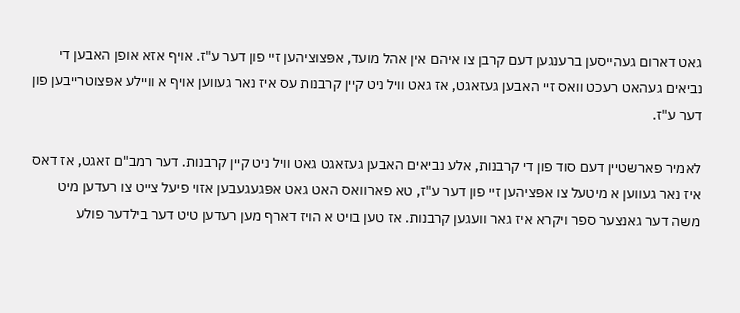גאט דארום געהייסען ברענגען דעם קרבן צו איהם אין אהל מועד, אפּצוציהען זיי פון דער ע"ז. אויף אזא אופן האבען די נביאים געהאט רעכט וואס זיי האבען געזאגט, אז גאט וויל ניט קיין קרבנות עס איז נאר געווען אויף א וויילע אפּצוטרייבען פון דער ע"ז.

לאמיר פארשטיין דעם סוד פון די קרבנות, אלע נביאים האבען געזאגט גאט וויל ניט קיין קרבנות. דער רמב"ם זאגט, אז דאס איז נאר געווען א מיטעל צו אפּציהען זיי פון דער ע"ז, טא פארוואס האט גאט אפּגעגעבען אזוי פיעל צייט צו רעדען מיט משה דער גאנצער ספר ויקרא איז גאר וועגען קרבנות. אז טען בויט א הויז דארף מען רעדען טיט דער בילדער פולע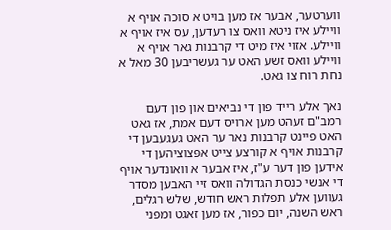ווערטער, אבער אז מען בויט א סוכה אויף א וויילע איז ניטא וואס צו רעדען, עס איז אויף א וויילע. אזוי איז מיט די קרבנות גאר אויף א וויילע וואס זשע האט ער געשריבען 30 מאל א נחת רוח צו גאט.

נאך אלע רייד פון די נביאים און פון דעם רמב"ם זעהט מען ארויס דעם אמת, אז גאט האט פיינט קרבנות נאר ער האט געגעבען די קרבנות אויף א קורצע צייט אפּצוציהען די אידען פון דער ע"ז, איז אבער א וואונדער אויף די אנשי כנסת הגדולה וואס זיי האבען מסדר געווען אלע תפלות ראש חודש, שלש רגלים, ראש השנה, יום כפור, אז מען זאגט ומפני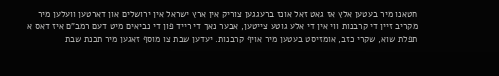חטאנו מיר בעטען אלץ אז גאט זאל אונז ברעגגען צוריק אין ארץ ישראל אין ירושלים און דארטען וועלען מיר מקריב זיין די קרבנות ווי אין די אלע גוטע צייטען, אבער נאך די רייד פון די נביאים מיט דעם רמב"ם איז דאס א תפלת שוא, שקרי כזב, אומזיסט בעטען מיר אויף קרבנות. יעדען שבת צו מוסף זאגען מיר תכנת שבת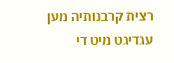רצית קרבנותיה מען עגדיגט מיט די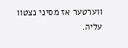ווערטער אז מסיני נצטוו עליה.